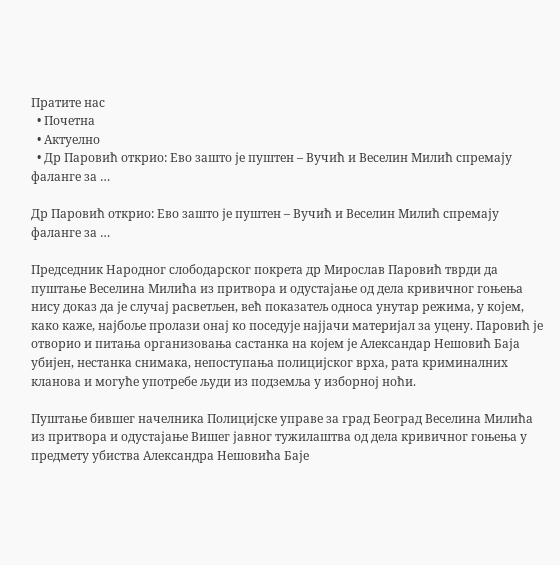Пратите нас
  • Почетна
  • Актуелно
  • Др Паровић открио: Ево зашто је пуштен – Вучић и Веселин Милић спремају фаланге за …

Др Паровић открио: Ево зашто је пуштен – Вучић и Веселин Милић спремају фаланге за …

Председник Народног слободарског покрета др Мирослав Паровић тврди да пуштање Веселина Милића из притвора и одустајање од дела кривичног гоњења нису доказ да је случај расветљен, већ показатељ односа унутар режима, у којем, како каже, најбоље пролази онај ко поседује најјачи материјал за уцену. Паровић је отворио и питања организовања састанка на којем је Александар Нешовић Баја убијен, нестанка снимака, непоступања полицијског врха, рата криминалних кланова и могуће употребе људи из подземља у изборној ноћи.

Пуштање бившег начелника Полицијске управе за град Београд Веселина Милића из притвора и одустајање Вишег јавног тужилаштва од дела кривичног гоњења у предмету убиства Александра Нешовића Баје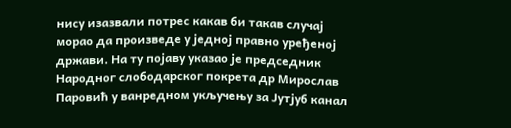нису изазвали потрес какав би такав случај морао да произведе у једној правно уређеној држави. На ту појаву указао је председник Народног слободарског покрета др Мирослав Паровић у ванредном укључењу за Јутјуб канал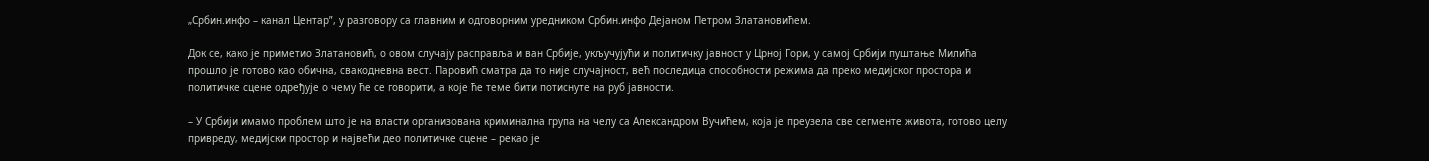„Србин.инфо – канал Центар”, у разговору са главним и одговорним уредником Србин.инфо Дејаном Петром Златановићем.

Док се, како је приметио Златановић, о овом случају расправља и ван Србије, укључујући и политичку јавност у Црној Гори, у самој Србији пуштање Милића прошло је готово као обична, свакодневна вест. Паровић сматра да то није случајност, већ последица способности режима да преко медијског простора и политичке сцене одређује о чему ће се говорити, а које ће теме бити потиснуте на руб јавности.

– У Србији имамо проблем што је на власти организована криминална група на челу са Александром Вучићем, која је преузела све сегменте живота, готово целу привреду, медијски простор и највећи део политичке сцене – рекао је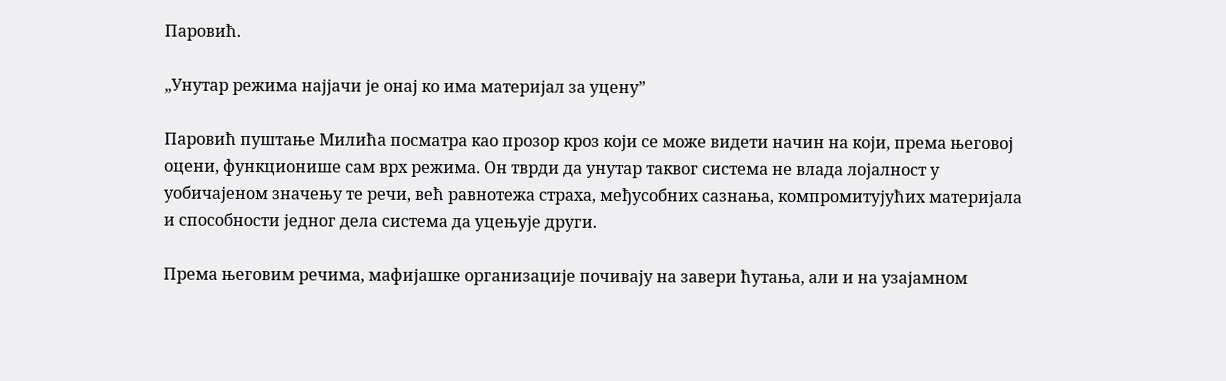Паровић.

„Унутар режима најјачи је онај ко има материјал за уцену”

Паровић пуштање Милића посматра као прозор кроз који се може видети начин на који, према његовој оцени, функционише сам врх режима. Он тврди да унутар таквог система не влада лојалност у уобичајеном значењу те речи, већ равнотежа страха, међусобних сазнања, компромитујућих материјала и способности једног дела система да уцењује други.

Према његовим речима, мафијашке организације почивају на завери ћутања, али и на узајамном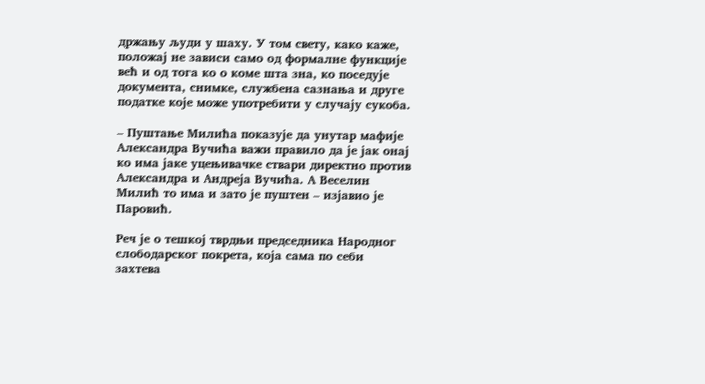држању људи у шаху. У том свету, како каже, положај не зависи само од формалне функције већ и од тога ко о коме шта зна, ко поседује документа, снимке, службена сазнања и друге податке које може употребити у случају сукоба.

– Пуштање Милића показује да унутар мафије Александра Вучића важи правило да је јак онај ко има јаке уцењивачке ствари директно против Александра и Андреја Вучића. А Веселин Милић то има и зато је пуштен – изјавио је Паровић.

Реч је о тешкој тврдњи председника Народног слободарског покрета, која сама по себи захтева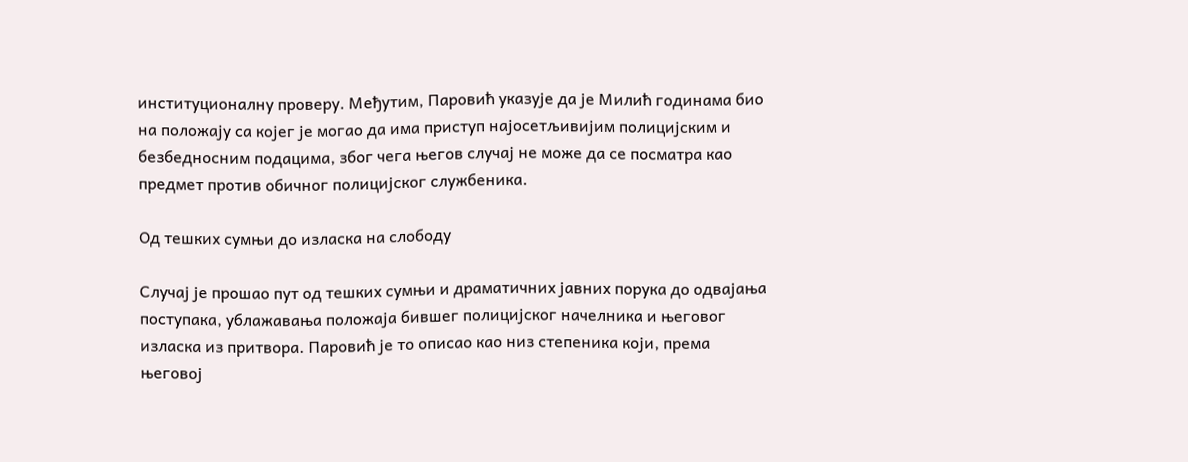институционалну проверу. Међутим, Паровић указује да је Милић годинама био на положају са којег је могао да има приступ најосетљивијим полицијским и безбедносним подацима, због чега његов случај не може да се посматра као предмет против обичног полицијског службеника.

Од тешких сумњи до изласка на слободу

Случај је прошао пут од тешких сумњи и драматичних јавних порука до одвајања поступака, ублажавања положаја бившег полицијског начелника и његовог изласка из притвора. Паровић је то описао као низ степеника који, према његовој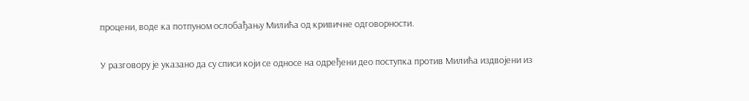процени, воде ка потпуном ослобађању Милића од кривичне одговорности.

У разговору је указано да су списи који се односе на одређени део поступка против Милића издвојени из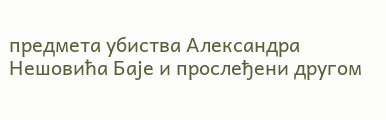предмета убиства Александра Нешовића Баје и прослеђени другом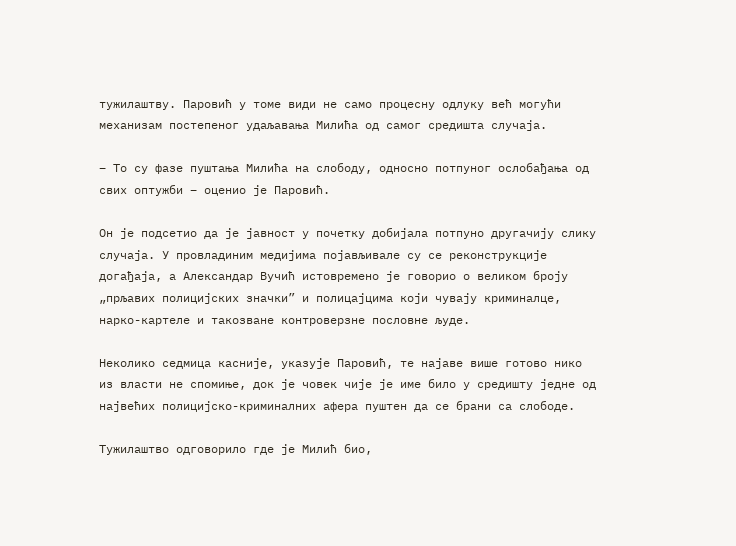тужилаштву. Паровић у томе види не само процесну одлуку већ могући механизам постепеног удаљавања Милића од самог средишта случаја.

– То су фазе пуштања Милића на слободу, односно потпуног ослобађања од свих оптужби – оценио је Паровић.

Он је подсетио да је јавност у почетку добијала потпуно другачију слику случаја. У провладиним медијима појављивале су се реконструкције догађаја, а Александар Вучић истовремено је говорио о великом броју „прљавих полицијских значки” и полицајцима који чувају криминалце, нарко-картеле и такозване контроверзне пословне људе.

Неколико седмица касније, указује Паровић, те најаве више готово нико из власти не спомиње, док је човек чије је име било у средишту једне од највећих полицијско-криминалних афера пуштен да се брани са слободе.

Тужилаштво одговорило где је Милић био,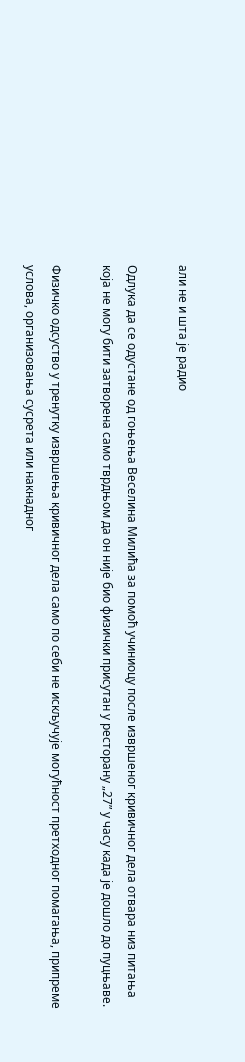али не и шта је радио

Одлука да се одустане од гоњења Веселина Милића за помоћ учиниоцу после извршеног кривичног дела отвара низ питања која не могу бити затворена само тврдњом да он није био физички присутан у ресторану „27” у часу када је дошло до пуцњаве.

Физичко одсуство у тренутку извршења кривичног дела само по себи не искључује могућност претходног помагања, припреме услова, организовања сусрета или накнадног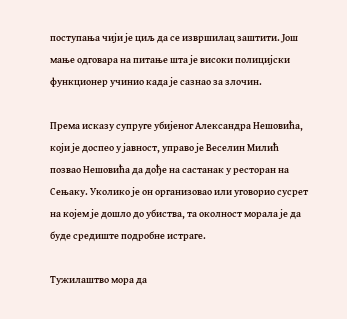поступања чији је циљ да се извршилац заштити. Још мање одговара на питање шта је високи полицијски функционер учинио када је сазнао за злочин.

Према исказу супруге убијеног Александра Нешовића, који је доспео у јавност, управо је Веселин Милић позвао Нешовића да дође на састанак у ресторан на Сењаку. Уколико је он организовао или уговорио сусрет на којем је дошло до убиства, та околност морала је да буде средиште подробне истраге.

Тужилаштво мора да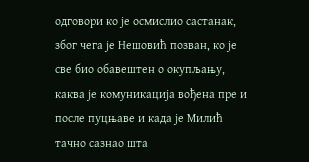одговори ко је осмислио састанак, због чега је Нешовић позван, ко је све био обавештен о окупљању, каква је комуникација вођена пре и после пуцњаве и када је Милић тачно сазнао шта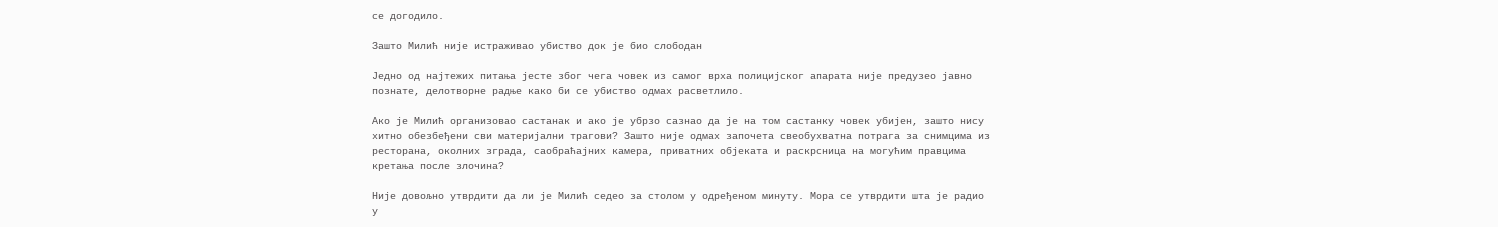се догодило.

Зашто Милић није истраживао убиство док је био слободан

Једно од најтежих питања јесте због чега човек из самог врха полицијског апарата није предузео јавно познате, делотворне радње како би се убиство одмах расветлило.

Ако је Милић организовао састанак и ако је убрзо сазнао да је на том састанку човек убијен, зашто нису хитно обезбеђени сви материјални трагови? Зашто није одмах започета свеобухватна потрага за снимцима из ресторана, околних зграда, саобраћајних камера, приватних објеката и раскрсница на могућим правцима кретања после злочина?

Није довољно утврдити да ли је Милић седео за столом у одређеном минуту. Мора се утврдити шта је радио у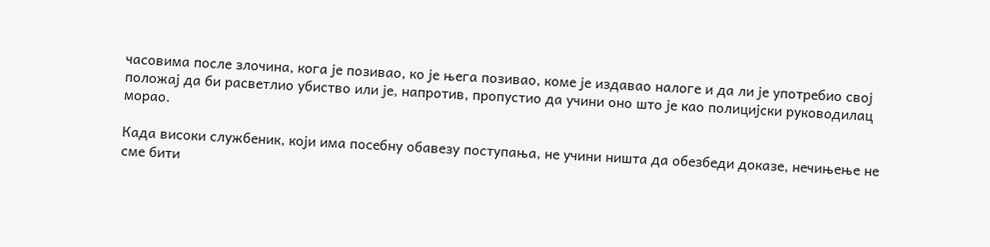часовима после злочина, кога је позивао, ко је њега позивао, коме је издавао налоге и да ли је употребио свој положај да би расветлио убиство или је, напротив, пропустио да учини оно што је као полицијски руководилац морао.

Када високи службеник, који има посебну обавезу поступања, не учини ништа да обезбеди доказе, нечињење не сме бити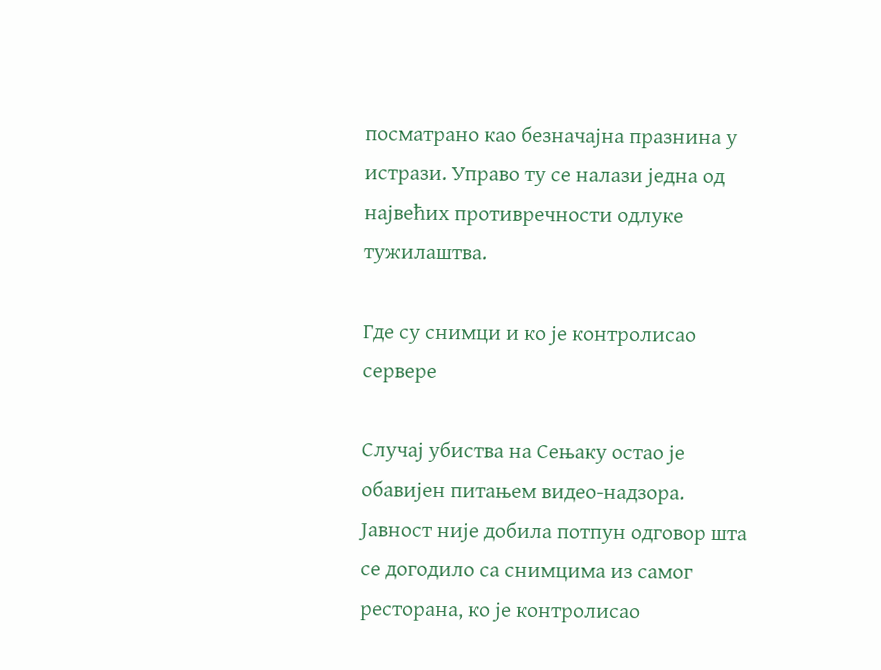посматрано као безначајна празнина у истрази. Управо ту се налази једна од највећих противречности одлуке тужилаштва.

Где су снимци и ко је контролисао сервере

Случај убиства на Сењаку остао је обавијен питањем видео-надзора. Јавност није добила потпун одговор шта се догодило са снимцима из самог ресторана, ко је контролисао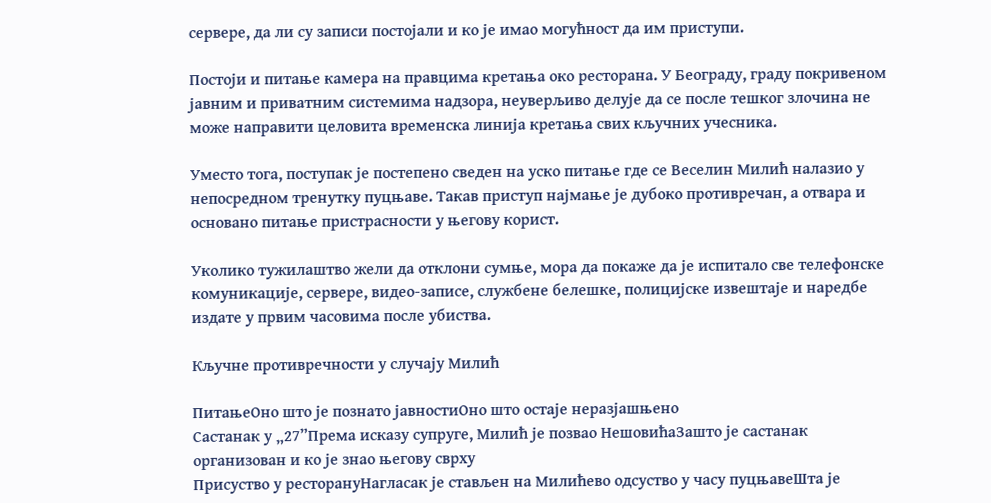сервере, да ли су записи постојали и ко је имао могућност да им приступи.

Постоји и питање камера на правцима кретања око ресторана. У Београду, граду покривеном јавним и приватним системима надзора, неуверљиво делује да се после тешког злочина не може направити целовита временска линија кретања свих кључних учесника.

Уместо тога, поступак је постепено сведен на уско питање где се Веселин Милић налазио у непосредном тренутку пуцњаве. Такав приступ најмање је дубоко противречан, а отвара и основано питање пристрасности у његову корист.

Уколико тужилаштво жели да отклони сумње, мора да покаже да је испитало све телефонске комуникације, сервере, видео-записе, службене белешке, полицијске извештаје и наредбе издате у првим часовима после убиства.

Кључне противречности у случају Милић

ПитањеОно што је познато јавностиОно што остаје неразјашњено
Састанак у „27”Према исказу супруге, Милић је позвао НешовићаЗашто је састанак организован и ко је знао његову сврху
Присуство у ресторануНагласак је стављен на Милићево одсуство у часу пуцњавеШта је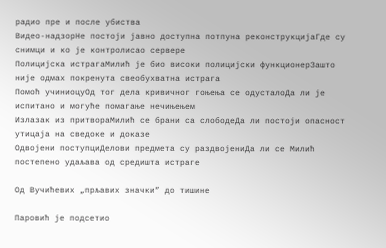радио пре и после убиства
Видео-надзорНе постоји јавно доступна потпуна реконструкцијаГде су снимци и ко је контролисао сервере
Полицијска истрагаМилић је био високи полицијски функционерЗашто није одмах покренута свеобухватна истрага
Помоћ учиниоцуОд тог дела кривичног гоњења се одусталоДа ли је испитано и могуће помагање нечињењем
Излазак из притвораМилић се брани са слободеДа ли постоји опасност утицаја на сведоке и доказе
Одвојени поступциДелови предмета су раздвојениДа ли се Милић постепено удаљава од средишта истраге

Од Вучићевих „прљавих значки” до тишине

Паровић је подсетио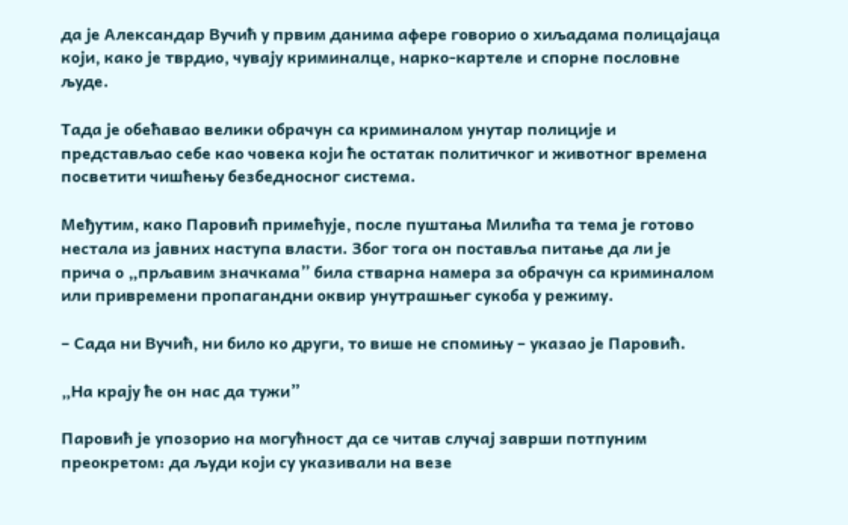да је Александар Вучић у првим данима афере говорио о хиљадама полицајаца који, како је тврдио, чувају криминалце, нарко-картеле и спорне пословне људе.

Тада је обећавао велики обрачун са криминалом унутар полиције и представљао себе као човека који ће остатак политичког и животног времена посветити чишћењу безбедносног система.

Међутим, како Паровић примећује, после пуштања Милића та тема је готово нестала из јавних наступа власти. Због тога он поставља питање да ли је прича о „прљавим значкама” била стварна намера за обрачун са криминалом или привремени пропагандни оквир унутрашњег сукоба у режиму.

– Сада ни Вучић, ни било ко други, то више не спомињу – указао је Паровић.

„На крају ће он нас да тужи”

Паровић је упозорио на могућност да се читав случај заврши потпуним преокретом: да људи који су указивали на везе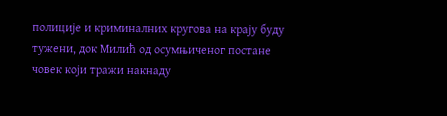полиције и криминалних кругова на крају буду тужени, док Милић од осумњиченог постане човек који тражи накнаду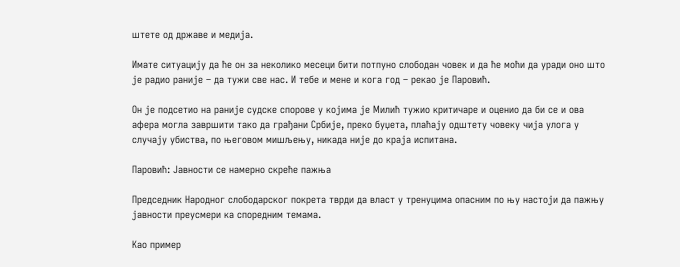штете од државе и медија.

Имате ситуацију да ће он за неколико месеци бити потпуно слободан човек и да ће моћи да уради оно што је радио раније – да тужи све нас. И тебе и мене и кога год – рекао је Паровић.

Он је подсетио на раније судске спорове у којима је Милић тужио критичаре и оценио да би се и ова афера могла завршити тако да грађани Србије, преко буџета, плаћају одштету човеку чија улога у случају убиства, по његовом мишљењу, никада није до краја испитана.

Паровић: Јавности се намерно скреће пажња

Председник Народног слободарског покрета тврди да власт у тренуцима опасним по њу настоји да пажњу јавности преусмери ка споредним темама.

Као пример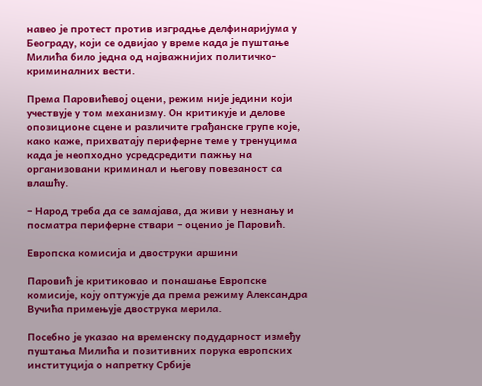навео је протест против изградње делфинаријума у Београду, који се одвијао у време када је пуштање Милића било једна од најважнијих политичко-криминалних вести.

Према Паровићевој оцени, режим није једини који учествује у том механизму. Он критикује и делове опозиционе сцене и различите грађанске групе које, како каже, прихватају периферне теме у тренуцима када је неопходно усредсредити пажњу на организовани криминал и његову повезаност са влашћу.

– Народ треба да се замајава, да живи у незнању и посматра периферне ствари – оценио је Паровић.

Европска комисија и двоструки аршини

Паровић је критиковао и понашање Европске комисије, коју оптужује да према режиму Александра Вучића примењује двострука мерила.

Посебно је указао на временску подударност између пуштања Милића и позитивних порука европских институција о напретку Србије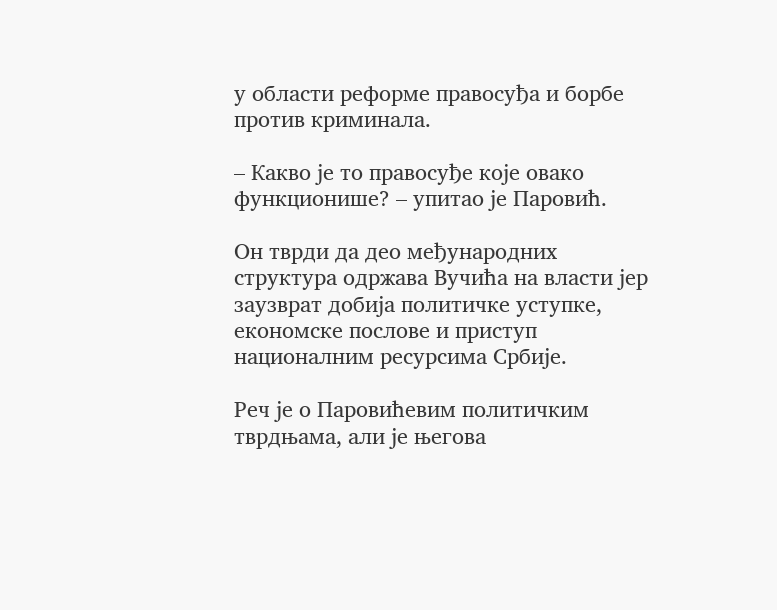у области реформе правосуђа и борбе против криминала.

– Какво је то правосуђе које овако функционише? – упитао је Паровић.

Он тврди да део међународних структура одржава Вучића на власти јер заузврат добија политичке уступке, економске послове и приступ националним ресурсима Србије.

Реч је о Паровићевим политичким тврдњама, али је његова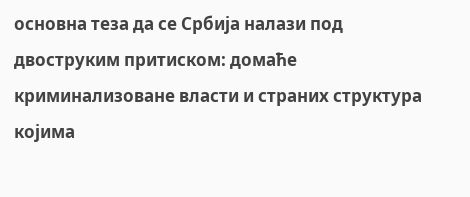основна теза да се Србија налази под двоструким притиском: домаће криминализоване власти и страних структура којима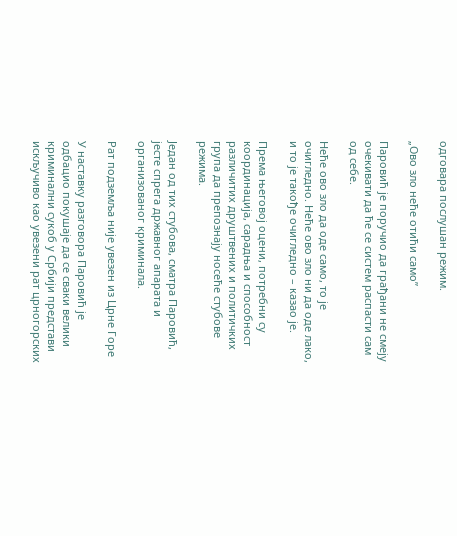одговара послушан режим.

„Ово зло неће отићи само”

Паровић је поручио да грађани не смеју очекивати да ће се систем распасти сам од себе.

Неће ово зло да оде само, то је очигледно. Неће ово зло ни да оде лако, и то је такође очигледно – казао је.

Према његовој оцени, потребни су координација, сарадња и способност различитих друштвених и политичких група да препознају носеће стубове режима.

Један од тих стубова, сматра Паровић, јесте спрега државног апарата и организованог криминала.

Рат подземља није увезен из Црне Горе

У наставку разговора Паровић је одбацио покушаје да се сваки велики криминални сукоб у Србији представи искључиво као увезени рат црногорских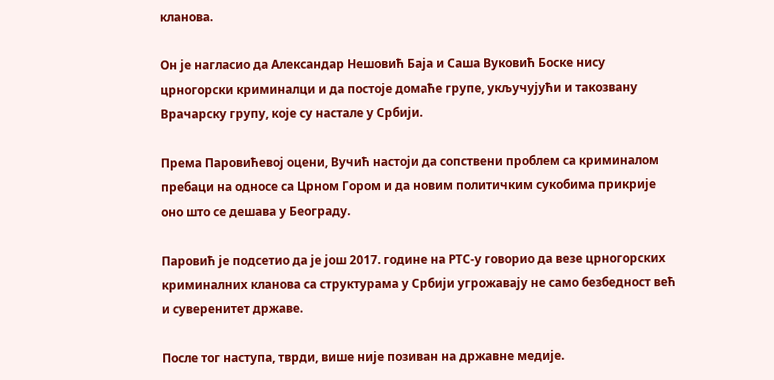кланова.

Он је нагласио да Александар Нешовић Баја и Саша Вуковић Боске нису црногорски криминалци и да постоје домаће групе, укључујући и такозвану Врачарску групу, које су настале у Србији.

Према Паровићевој оцени, Вучић настоји да сопствени проблем са криминалом пребаци на односе са Црном Гором и да новим политичким сукобима прикрије оно што се дешава у Београду.

Паровић је подсетио да је још 2017. године на РТС-у говорио да везе црногорских криминалних кланова са структурама у Србији угрожавају не само безбедност већ и суверенитет државе.

После тог наступа, тврди, више није позиван на државне медије.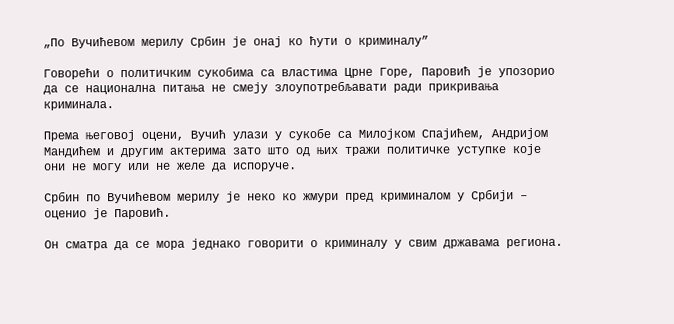„По Вучићевом мерилу Србин је онај ко ћути о криминалу”

Говорећи о политичким сукобима са властима Црне Горе, Паровић је упозорио да се национална питања не смеју злоупотребљавати ради прикривања криминала.

Према његовој оцени, Вучић улази у сукобе са Милојком Спајићем, Андријом Мандићем и другим актерима зато што од њих тражи политичке уступке које они не могу или не желе да испоруче.

Србин по Вучићевом мерилу је неко ко жмури пред криминалом у Србији – оценио је Паровић.

Он сматра да се мора једнако говорити о криминалу у свим државама региона.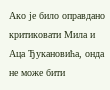Ако је било оправдано критиковати Мила и Аца Ђукановића, онда не може бити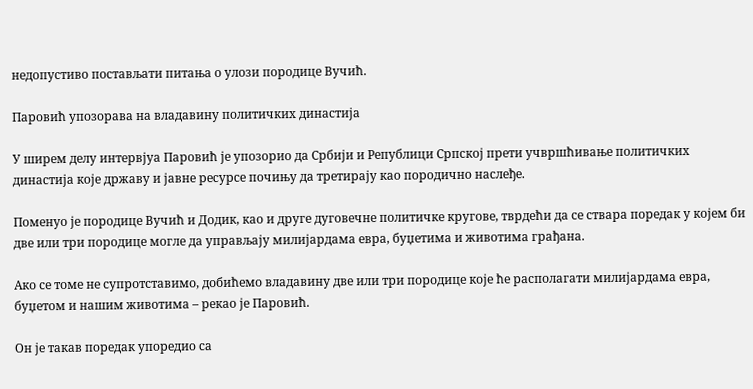недопустиво постављати питања о улози породице Вучић.

Паровић упозорава на владавину политичких династија

У ширем делу интервјуа Паровић је упозорио да Србији и Републици Српској прети учвршћивање политичких династија које државу и јавне ресурсе почињу да третирају као породично наслеђе.

Поменуо је породице Вучић и Додик, као и друге дуговечне политичке кругове, тврдећи да се ствара поредак у којем би две или три породице могле да управљају милијардама евра, буџетима и животима грађана.

Ако се томе не супротставимо, добићемо владавину две или три породице које ће располагати милијардама евра, буџетом и нашим животима – рекао је Паровић.

Он је такав поредак упоредио са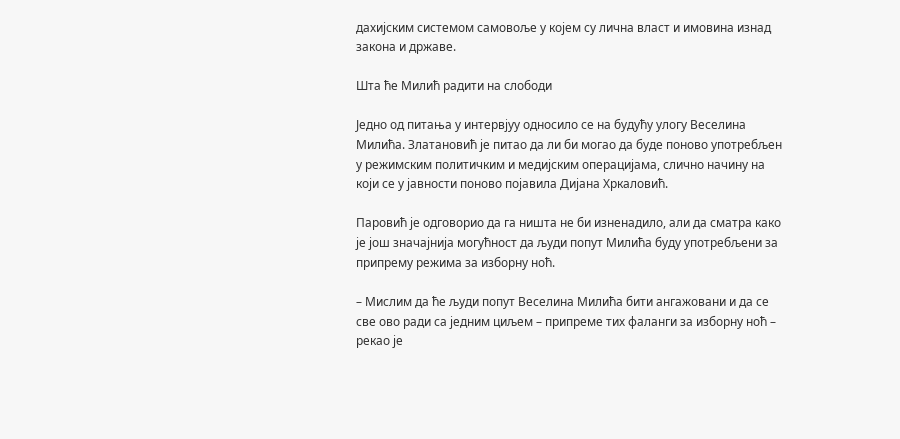дахијским системом самовоље у којем су лична власт и имовина изнад закона и државе.

Шта ће Милић радити на слободи

Једно од питања у интервјуу односило се на будућу улогу Веселина Милића. Златановић је питао да ли би могао да буде поново употребљен у режимским политичким и медијским операцијама, слично начину на који се у јавности поново појавила Дијана Хркаловић.

Паровић је одговорио да га ништа не би изненадило, али да сматра како је још значајнија могућност да људи попут Милића буду употребљени за припрему режима за изборну ноћ.

– Мислим да ће људи попут Веселина Милића бити ангажовани и да се све ово ради са једним циљем – припреме тих фаланги за изборну ноћ – рекао је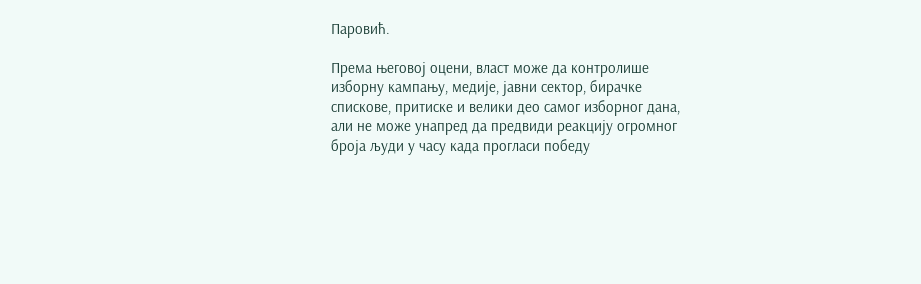Паровић.

Према његовој оцени, власт може да контролише изборну кампању, медије, јавни сектор, бирачке спискове, притиске и велики део самог изборног дана, али не може унапред да предвиди реакцију огромног броја људи у часу када прогласи победу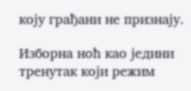коју грађани не признају.

Изборна ноћ као једини тренутак који режим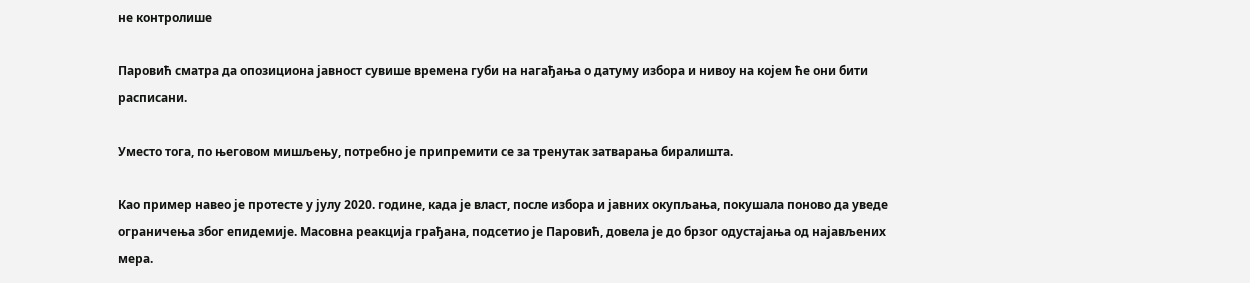не контролише

Паровић сматра да опозициона јавност сувише времена губи на нагађања о датуму избора и нивоу на којем ће они бити расписани.

Уместо тога, по његовом мишљењу, потребно је припремити се за тренутак затварања биралишта.

Као пример навео је протесте у јулу 2020. године, када је власт, после избора и јавних окупљања, покушала поново да уведе ограничења због епидемије. Масовна реакција грађана, подсетио је Паровић, довела је до брзог одустајања од најављених мера.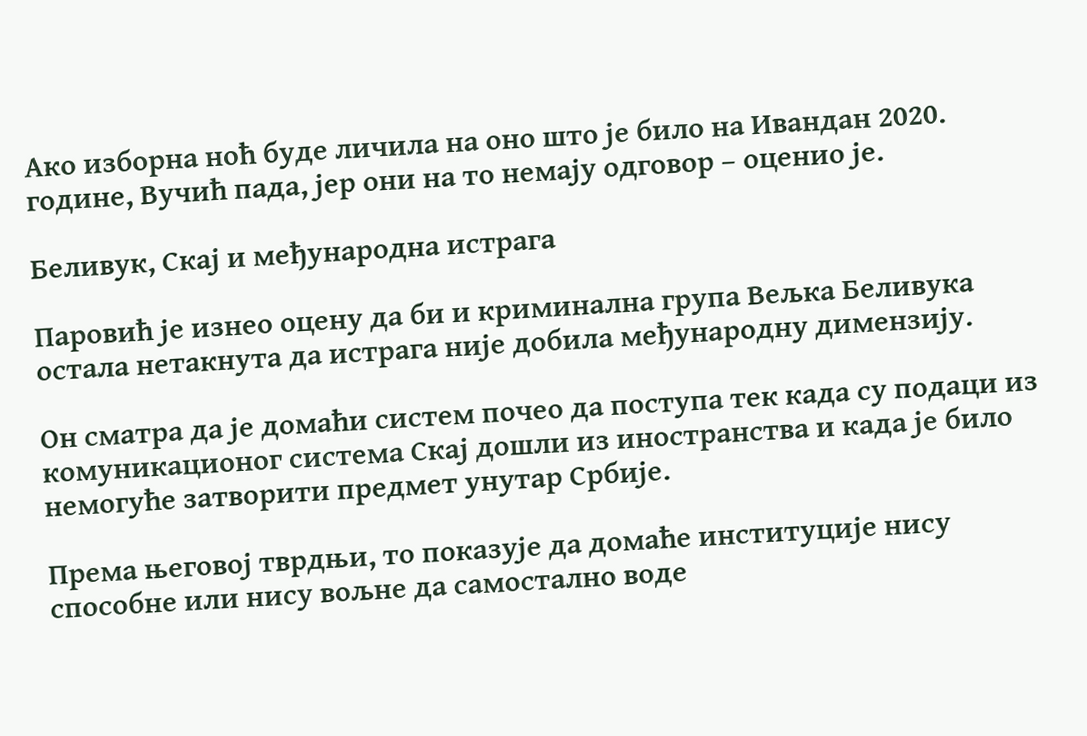Ако изборна ноћ буде личила на оно што је било на Ивандан 2020. године, Вучић пада, јер они на то немају одговор – оценио је.

Беливук, Скај и међународна истрага

Паровић је изнео оцену да би и криминална група Вељка Беливука остала нетакнута да истрага није добила међународну димензију.

Он сматра да је домаћи систем почео да поступа тек када су подаци из комуникационог система Скај дошли из иностранства и када је било немогуће затворити предмет унутар Србије.

Према његовој тврдњи, то показује да домаће институције нису способне или нису вољне да самостално воде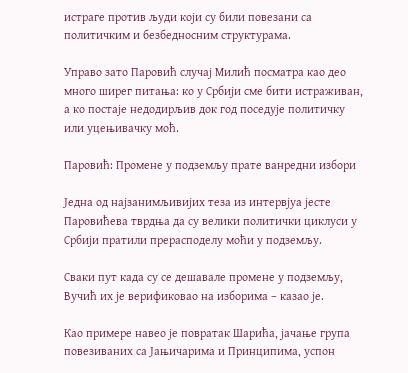истраге против људи који су били повезани са политичким и безбедносним структурама.

Управо зато Паровић случај Милић посматра као део много ширег питања: ко у Србији сме бити истраживан, а ко постаје недодирљив док год поседује политичку или уцењивачку моћ.

Паровић: Промене у подземљу прате ванредни избори

Једна од најзанимљивијих теза из интервјуа јесте Паровићева тврдња да су велики политички циклуси у Србији пратили прерасподелу моћи у подземљу.

Сваки пут када су се дешавале промене у подземљу, Вучић их је верификовао на изборима – казао је.

Као примере навео је повратак Шарића, јачање група повезиваних са Јањичарима и Принципима, успон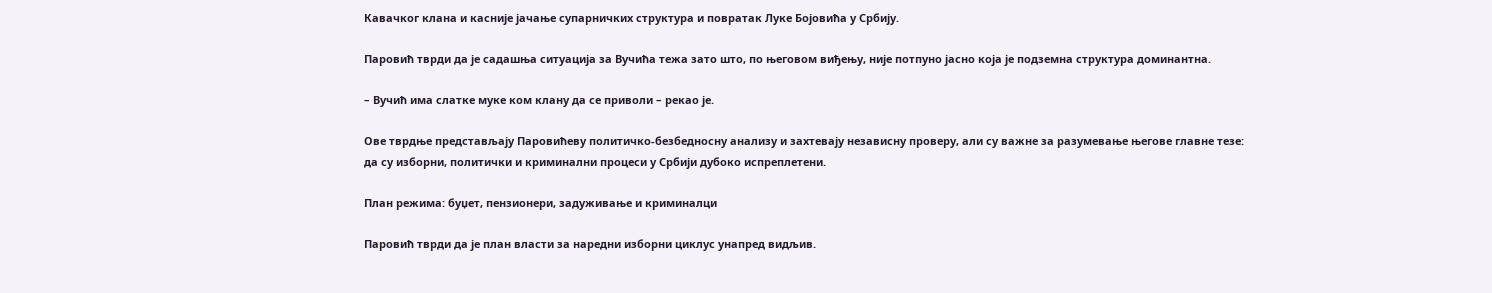Кавачког клана и касније јачање супарничких структура и повратак Луке Бојовића у Србију.

Паровић тврди да је садашња ситуација за Вучића тежа зато што, по његовом виђењу, није потпуно јасно која је подземна структура доминантна.

– Вучић има слатке муке ком клану да се приволи – рекао је.

Ове тврдње представљају Паровићеву политичко-безбедносну анализу и захтевају независну проверу, али су важне за разумевање његове главне тезе: да су изборни, политички и криминални процеси у Србији дубоко испреплетени.

План режима: буџет, пензионери, задуживање и криминалци

Паровић тврди да је план власти за наредни изборни циклус унапред видљив.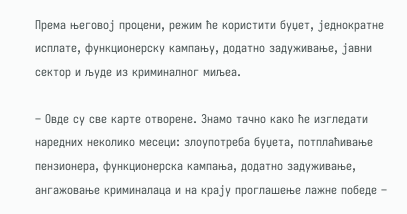Према његовој процени, режим ће користити буџет, једнократне исплате, функционерску кампању, додатно задуживање, јавни сектор и људе из криминалног миљеа.

– Овде су све карте отворене. Знамо тачно како ће изгледати наредних неколико месеци: злоупотреба буџета, потплаћивање пензионера, функционерска кампања, додатно задуживање, ангажовање криминалаца и на крају проглашење лажне победе –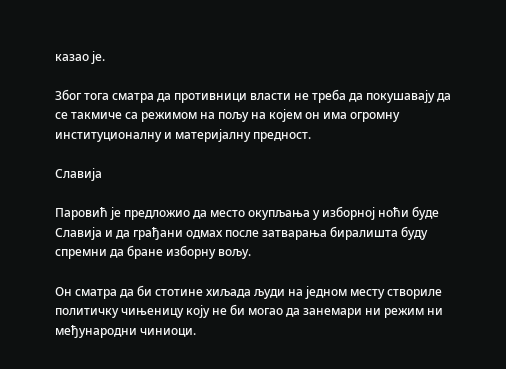казао је.

Због тога сматра да противници власти не треба да покушавају да се такмиче са режимом на пољу на којем он има огромну институционалну и материјалну предност.

Славија

Паровић је предложио да место окупљања у изборној ноћи буде Славија и да грађани одмах после затварања биралишта буду спремни да бране изборну вољу.

Он сматра да би стотине хиљада људи на једном месту створиле политичку чињеницу коју не би могао да занемари ни режим ни међународни чиниоци.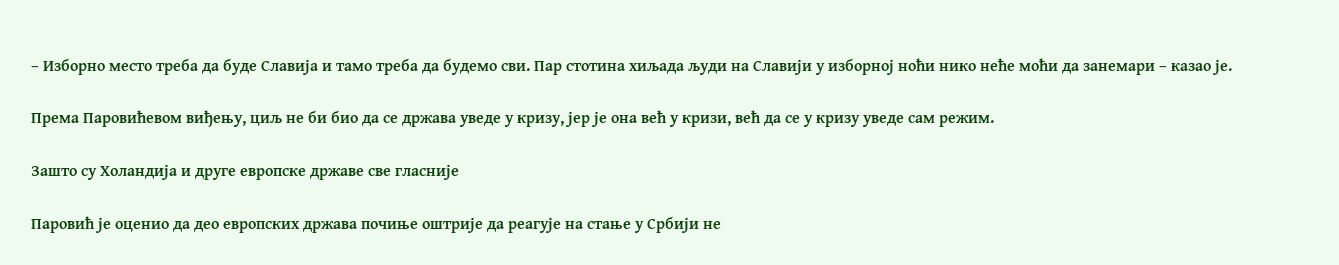– Изборно место треба да буде Славија и тамо треба да будемо сви. Пар стотина хиљада људи на Славији у изборној ноћи нико неће моћи да занемари – казао је.

Према Паровићевом виђењу, циљ не би био да се држава уведе у кризу, јер је она већ у кризи, већ да се у кризу уведе сам режим.

Зашто су Холандија и друге европске државе све гласније

Паровић је оценио да део европских држава почиње оштрије да реагује на стање у Србији не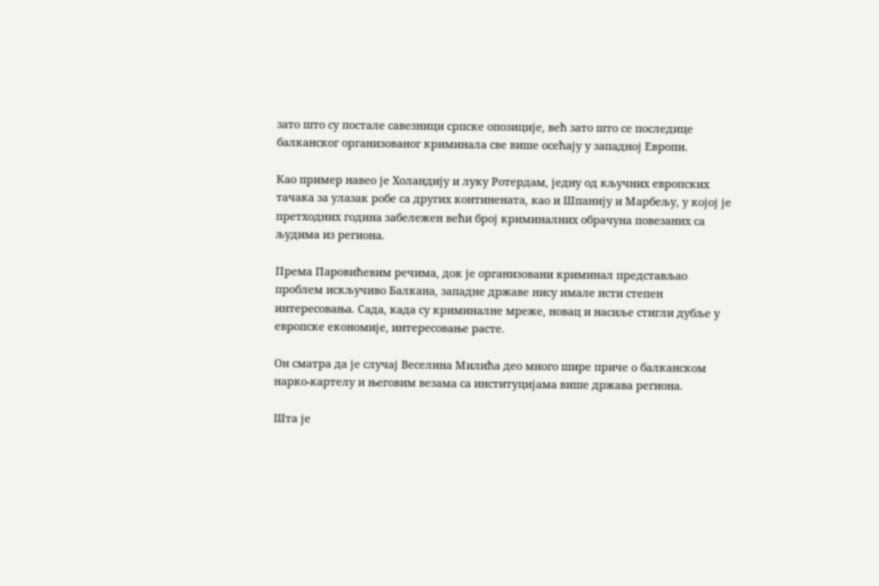зато што су постале савезници српске опозиције, већ зато што се последице балканског организованог криминала све више осећају у западној Европи.

Као пример навео је Холандију и луку Ротердам, једну од кључних европских тачака за улазак робе са других континената, као и Шпанију и Марбељу, у којој је претходних година забележен већи број криминалних обрачуна повезаних са људима из региона.

Према Паровићевим речима, док је организовани криминал представљао проблем искључиво Балкана, западне државе нису имале исти степен интересовања. Сада, када су криминалне мреже, новац и насиље стигли дубље у европске економије, интересовање расте.

Он сматра да је случај Веселина Милића део много шире приче о балканском нарко-картелу и његовим везама са институцијама више држава региона.

Шта је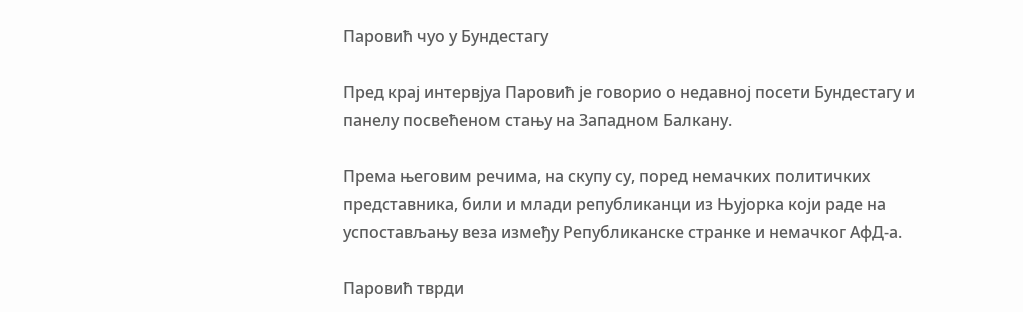Паровић чуо у Бундестагу

Пред крај интервјуа Паровић је говорио о недавној посети Бундестагу и панелу посвећеном стању на Западном Балкану.

Према његовим речима, на скупу су, поред немачких политичких представника, били и млади републиканци из Њујорка који раде на успостављању веза између Републиканске странке и немачког АфД-а.

Паровић тврди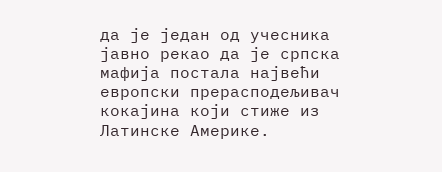да је један од учесника јавно рекао да је српска мафија постала највећи европски прерасподељивач кокајина који стиже из Латинске Америке.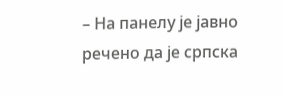– На панелу је јавно речено да је српска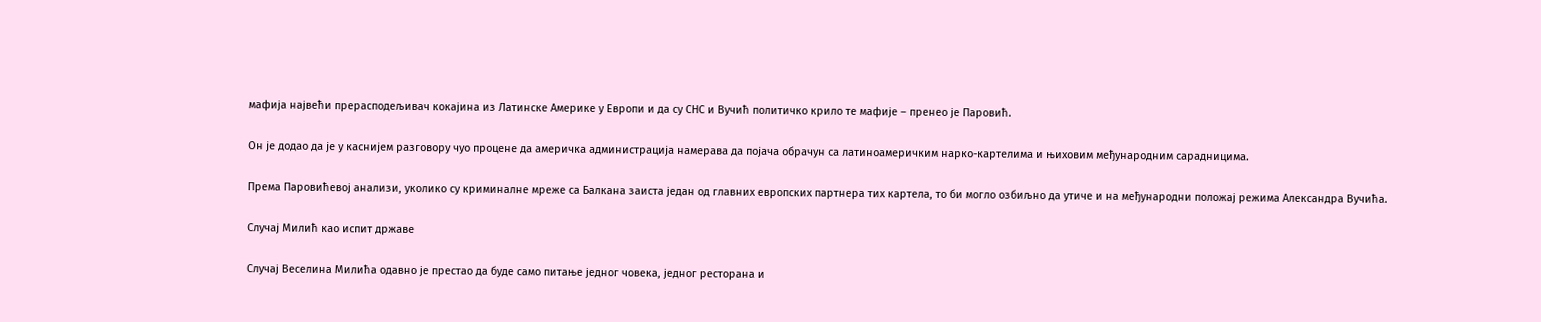мафија највећи прерасподељивач кокајина из Латинске Америке у Европи и да су СНС и Вучић политичко крило те мафије – пренео је Паровић.

Он је додао да је у каснијем разговору чуо процене да америчка администрација намерава да појача обрачун са латиноамеричким нарко-картелима и њиховим међународним сарадницима.

Према Паровићевој анализи, уколико су криминалне мреже са Балкана заиста један од главних европских партнера тих картела, то би могло озбиљно да утиче и на међународни положај режима Александра Вучића.

Случај Милић као испит државе

Случај Веселина Милића одавно је престао да буде само питање једног човека, једног ресторана и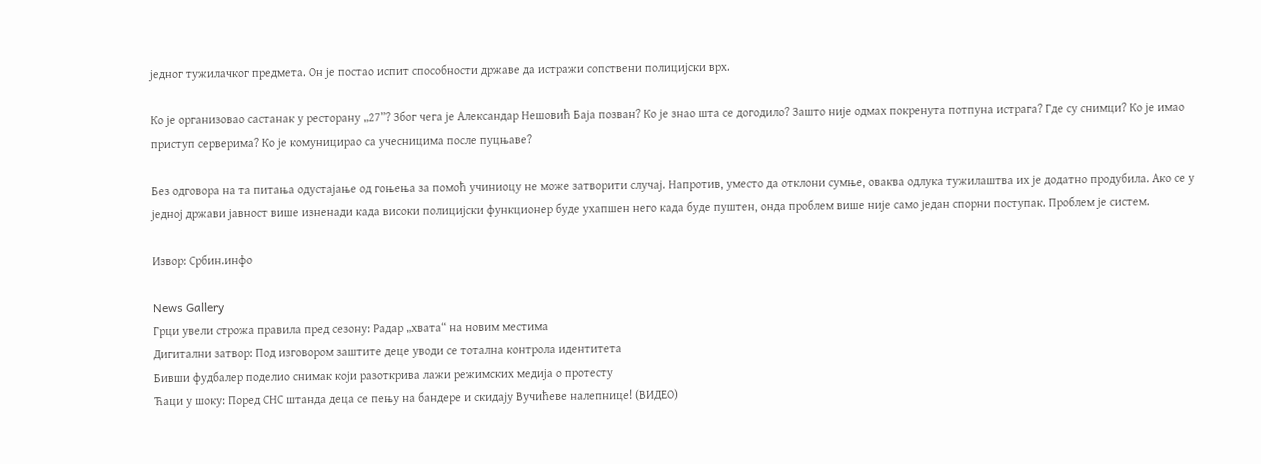једног тужилачког предмета. Он је постао испит способности државе да истражи сопствени полицијски врх.

Ко је организовао састанак у ресторану „27”? Због чега је Александар Нешовић Баја позван? Ко је знао шта се догодило? Зашто није одмах покренута потпуна истрага? Где су снимци? Ко је имао приступ серверима? Ко је комуницирао са учесницима после пуцњаве?

Без одговора на та питања одустајање од гоњења за помоћ учиниоцу не може затворити случај. Напротив, уместо да отклони сумње, оваква одлука тужилаштва их је додатно продубила. Ако се у једној држави јавност више изненади када високи полицијски функционер буде ухапшен него када буде пуштен, онда проблем више није само један спорни поступак. Проблем је систем.

Извор: Србин.инфо

News Gallery
Грци увели строжа правила пред сезону: Радар „хвата“ на новим местима
Дигитални затвор: Под изговором заштите деце уводи се тотална контрола идентитета
Бивши фудбалер поделио снимак који разоткрива лажи режимских медија о протесту
Ћаци у шоку: Поред СНС штанда деца се пењу на бандере и скидају Вучићеве налепнице! (ВИДЕО)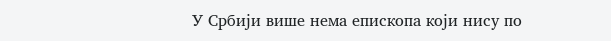У Србији више нема епископа који нису по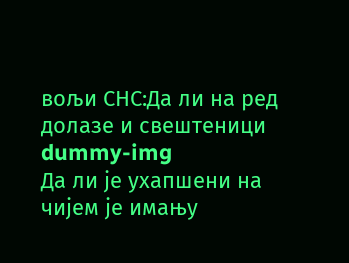вољи СНС:Да ли на ред долазе и свештеници
dummy-img
Да ли је ухапшени на чијем је имању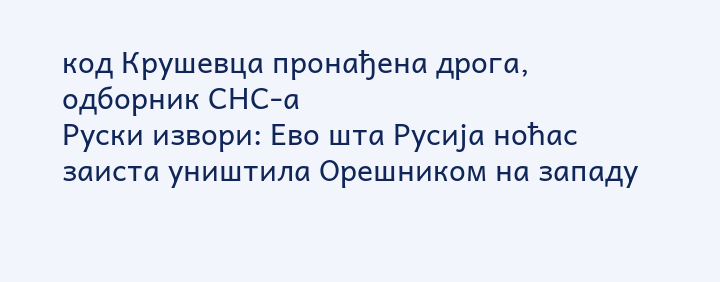код Крушевца пронађена дрога, одборник СНС-а
Руски извори: Ево шта Русија ноћас заиста уништила Орешником на западу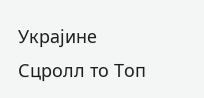Украјине
Сцролл то Топ